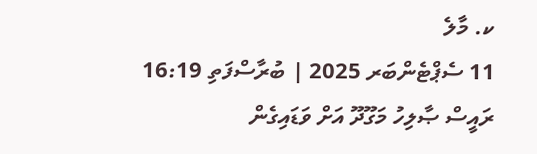ކ. މާލެ
11 ސެޕްޓެންބަރ 2025 | ބުރާސްފަތި 16:19
ރައީސް ޞާލިހު މަގޫދޫ އަށް ވަޑައިގެން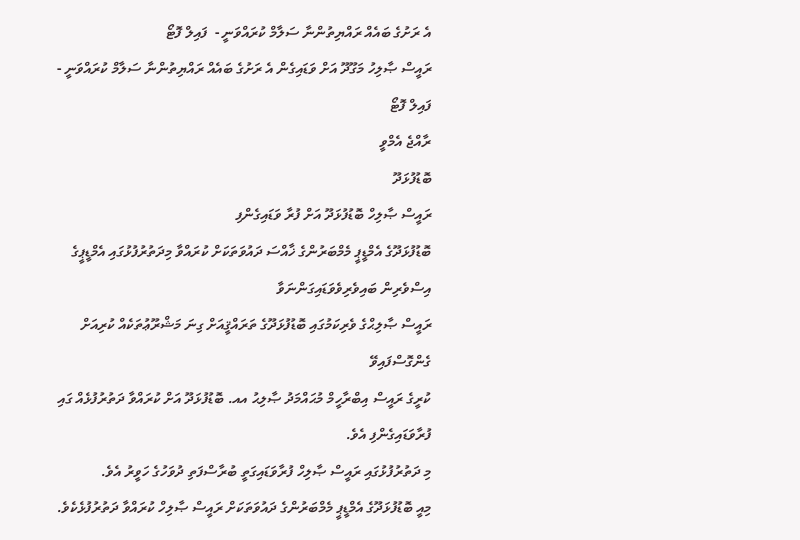އެ ރަށުގެ ބައެއް ރައްޔިތުންނާ ސަލާމް ކުރައްވަނީ -  ފައިލް ފޮޓޯ
ރައީސް ޞާލިހު މަގޫދޫ އަށް ވަޑައިގެން އެ ރަށުގެ ބައެއް ރައްޔިތުންނާ ސަލާމް ކުރައްވަނީ - ފައިލް ފޮޓޯ
ރާއްޖެ އެމްވީ
ބޮޑުފުޅަދޫ
ރައީސް ޞާލިހް ބޮޑުފުޅަދޫ އަށް ފުރާ ވަޑައިގެންފި
ބޮޑުފުޅަދޫގެ އެމްޑީޕީ މެމްބަރުންގެ ޚާއްސަ ދައުވަތަކަށް ކުރައްވާ މިދަތުރުފުޅުގައި އެމްޑީޕީގެ އިސްވެރިން ބައިވެރިވެވަޑައިގަންނަވާ
ރައީސް ޞާލިޙްގެ ވެރިކަމުގައި ބޮޑުފުޅަދޫގެ ތަރައްޤީއަށް ގިނަ މަޝްރޫޢުތަކެއް ކުރިއަށް ގެންގޮސްފައިވޭ
ކުރީގެ ރައީސް އިބްރާހީމް މުޙައްމަދު ޞާލިޙު އއ. ބޮޑުފުޅަދޫ އަށް ކުރައްވާ ދަތުރުފުޅެއް ގައި ފުރާވަޑައިގެންފި އެވެ.
މި ދަތުރުފުޅުގައި ރައީސް ޞާލިހް ފުރާވަޑައިގަތީ ބުރާސްފަތި ދުވަހުގެ ހަވީރު އެވެ.
މިއީ ބޮޑުފުޅަދޫގެ އެމްޑީޕީ މެމްބަރުންގެ ދައުވަތަކަށް ރައީސް ޞާލިހް ކުރައްވާ ދަތުރުފުޅެކެވެ.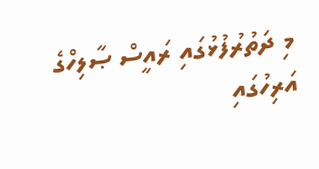މި ދަތުރުފުޅުގައި ރައީސް ޞާލިހްގެ އަރިހުގައި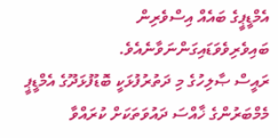އެމްޑީޕީގެ ބައެއް އިސްވެރިން ބައިވެރިވެވަޑައިގަންނަވާނެއެވެ.
ރައީސް ޞާލިހުގެ މި ދަތުރުފުޅަކީ ބޮޑުފުޅަދޫގެ އެމްޑީޕީ މެމްބަރުންގެ ޚާއްސަ ދައުވަތަކަށް ކުރައްވާ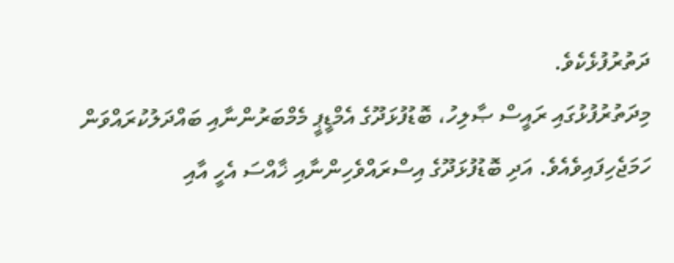ދަތުރުފުޅެކެވެ.
މިދަތުރުފުޅުގައި ރައީސް ޞާލިހު، ބޮޑުފުޅަދޫގެ އެމްޑީޕީ މެމްބަރުންނާއި ބައްދަލުކުރައްވަން ހަމަޖެހިފައިވެއެވެ. އަދި ބޮޑުފުޅަދޫގެ އިސްރައްވެހިންނާއި ޚާއްސަ އެހީ އާއި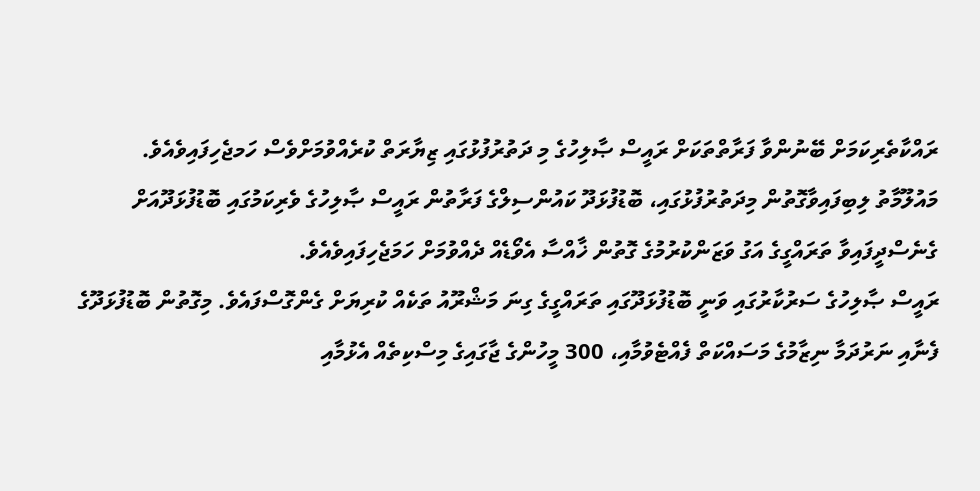ރައްކާތެރިކަމަށް ބޭނުންވާ ފަރާތްތަކަށް ރައީސް ޞާލިހުގެ މި ދަތުރުފުޅުގައި ޒިޔާރަތް ކުރެއްވުމަށްވެސް ހަމޖެހިފައިވެއެވެ.
މައުލޫމާތު ލިބިފައިވާގޮތުން މިދަތުރުފުޅުގައި، ބޮޑުފުޅަދޫ ކައުންސިލްގެ ފަރާތުން ރައީސް ޞާލިހުގެ ވެރިކަމުގައި ބޮޑުފުޅަދޫއަށް ގެނެސްދީފައިވާ ތަރައްގީގެ އަގު ވަޒަންކުރުމުގެ ގޮތުން ޚާއްސާ އެވޯޑެއް ދެއްވުމަށް ހަމަޖެހިފައިވެއެވެ.
ރައީސް ޞާލިހުގެ ސަރުކާރުގައި ވަނީ ބޮޑުފުޅަދޫގައި ތަރައްގީގެ ގިނަ މަޝްރޫއު ތަކެއް ކުރިޔަށް ގެންގޮސްފައެވެ. މިގޮތުން ބޮޑުފުޅަދޫގެ ފެނާއި ނަރުދަމާ ނިޒާމުގެ މަސައްކަތް ފެއްޓެވުމާއި، 300 މީހުންގެ ޖާގައިގެ މިސްކިތެއް އެޅުމާއި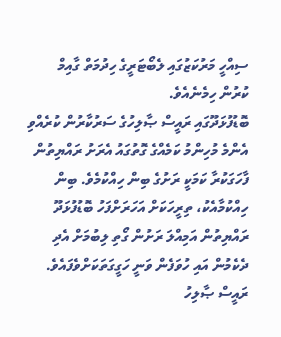ސިއްހީ މަރުކަޒުގައި ލެބޯޓަރީގެ ހިދުމަތް ގާއިމް ކުރުން ހިމެނެއެވެ.
ބޮޑުފުޅަދޫގައި ރައީސް ޞާލިހުގެ ސަރުކާރުން ކުރެއްވި އެންމެ މުހިންމު ކަމެއްގެ ގޮތުގައު އެރަށު ރައްޔިތުން ފާހަގަކުރާ ކަމަކީ ރަށުގެ ބިން ހިއްކުމެވެ. ބިން ހިއްކުމާއެކު، ތިރީހަކަށް އަހަރަށްފަހު ބޮޑުފުޅަދޫ ރައްޔިތުން އަމިއްލަ ރަށުން ގޯތި ލިބުމަށް އެދި ދެކެމުން އައި ހުވަފެން ވަނީ ހަގީގަތަކަށްވެފައެވެ.
ރައީސް ޞާލިހު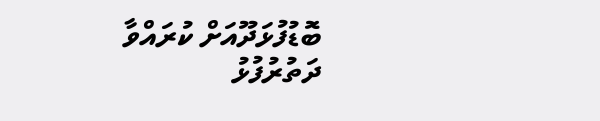ބޮޑުފުޅަދޫއަށް ކުރައްވާ ދަތުރުފުޅު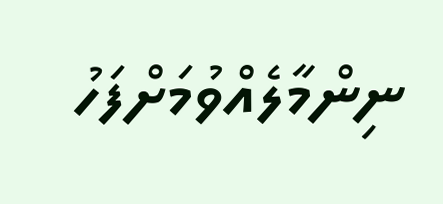ނިންމާލެއްވުމަށްފަހު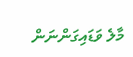މާލެ ވަޑައިގަންނަން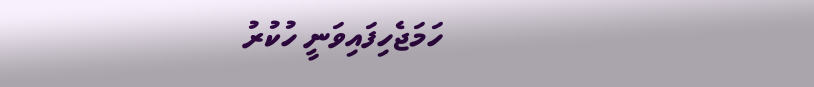ހަމަޖެހިފައިވަނީ ހުކުރު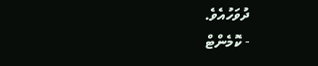ދުވަހުއެވެ.
- ކޮމެންޓް